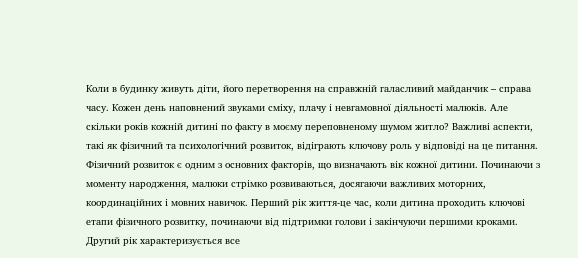Коли в будинку живуть діти, його перетворення на справжній галасливий майданчик – справа часу. Кожен день наповнений звуками сміху, плачу і невгамовної діяльності малюків. Але скільки років кожній дитині по факту в моєму переповненому шумом житло? Важливі аспекти, такі як фізичний та психологічний розвиток, відіграють ключову роль у відповіді на це питання.
Фізичний розвиток є одним з основних факторів, що визначають вік кожної дитини. Починаючи з моменту народження, малюки стрімко розвиваються, досягаючи важливих моторних, координаційних і мовних навичок. Перший рік життя-це час, коли дитина проходить ключові етапи фізичного розвитку, починаючи від підтримки голови і закінчуючи першими кроками. Другий рік характеризується все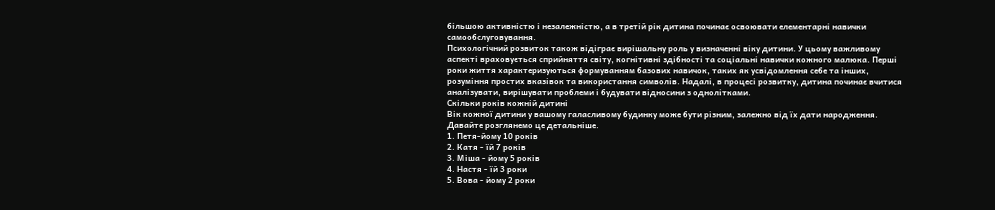більшою активністю і незалежністю, а в третій рік дитина починає освоювати елементарні навички самообслуговування.
Психологічний розвиток також відіграє вирішальну роль у визначенні віку дитини. У цьому важливому аспекті враховується сприйняття світу, когнітивні здібності та соціальні навички кожного малюка. Перші роки життя характеризуються формуванням базових навичок, таких як усвідомлення себе та інших, розуміння простих вказівок та використання символів. Надалі, в процесі розвитку, дитина починає вчитися аналізувати, вирішувати проблеми і будувати відносини з однолітками.
Скільки років кожній дитині
Вік кожної дитини у вашому галасливому будинку може бути різним, залежно від їх дати народження. Давайте розглянемо це детальніше.
1. Петя-йому 10 років
2. Катя - їй 7 років
3. Міша - йому 5 років
4. Настя - їй 3 роки
5. Вова - йому 2 роки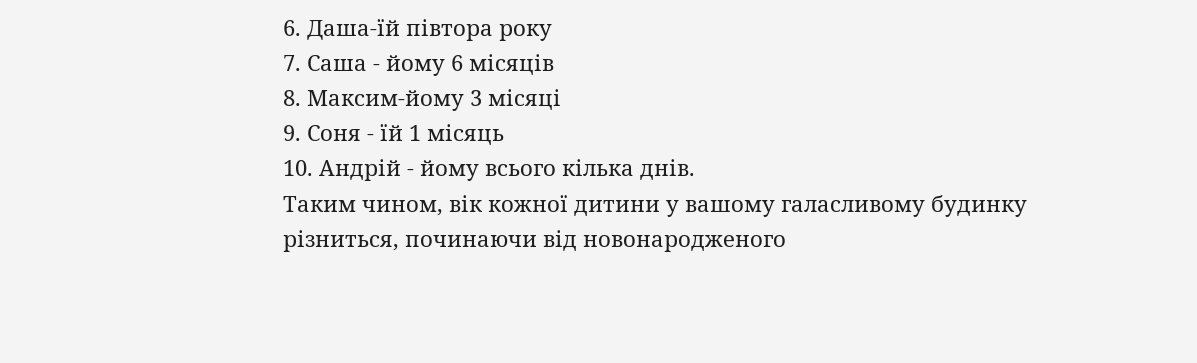6. Даша-їй півтора року
7. Саша - йому 6 місяців
8. Максим-йому 3 місяці
9. Соня - їй 1 місяць
10. Андрій - йому всього кілька днів.
Таким чином, вік кожної дитини у вашому галасливому будинку різниться, починаючи від новонародженого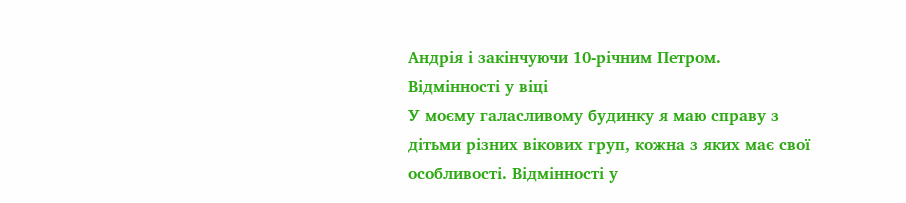Андрія і закінчуючи 10-річним Петром.
Відмінності у віці
У моєму галасливому будинку я маю справу з дітьми різних вікових груп, кожна з яких має свої особливості. Відмінності у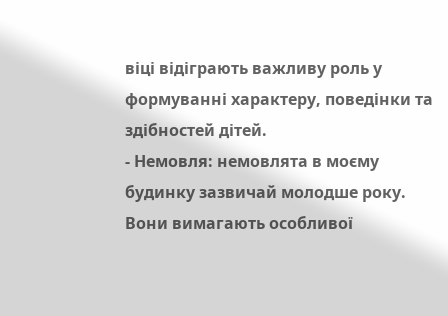віці відіграють важливу роль у формуванні характеру, поведінки та здібностей дітей.
- Немовля: немовлята в моєму будинку зазвичай молодше року. Вони вимагають особливої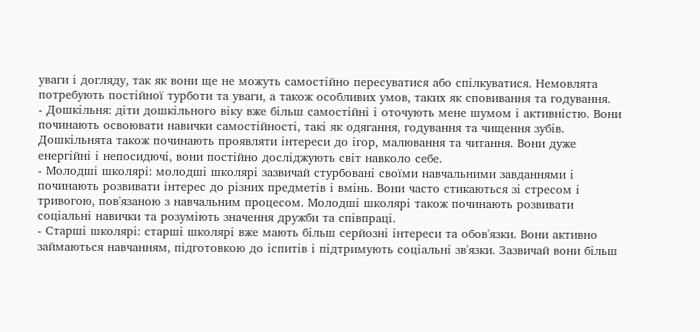уваги і догляду, так як вони ще не можуть самостійно пересуватися або спілкуватися. Немовлята потребують постійної турботи та уваги, а також особливих умов, таких як сповивання та годування.
- Дошкільня: діти дошкільного віку вже більш самостійні і оточують мене шумом і активністю. Вони починають освоювати навички самостійності, такі як одягання, годування та чищення зубів. Дошкільнята також починають проявляти інтереси до ігор, малювання та читання. Вони дуже енергійні і непосидючі, вони постійно досліджують світ навколо себе.
- Молодші школярі: молодші школярі зазвичай стурбовані своїми навчальними завданнями і починають розвивати інтерес до різних предметів і вмінь. Вони часто стикаються зі стресом і тривогою, пов'язаною з навчальним процесом. Молодші школярі також починають розвивати соціальні навички та розуміють значення дружби та співпраці.
- Старші школярі: старші школярі вже мають більш серйозні інтереси та обов'язки. Вони активно займаються навчанням, підготовкою до іспитів і підтримують соціальні зв'язки. Зазвичай вони більш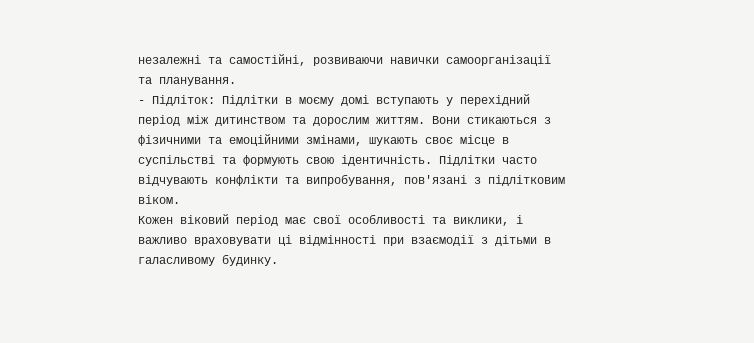незалежні та самостійні, розвиваючи навички самоорганізації та планування.
- Підліток: Підлітки в моєму домі вступають у перехідний період між дитинством та дорослим життям. Вони стикаються з фізичними та емоційними змінами, шукають своє місце в суспільстві та формують свою ідентичність. Підлітки часто відчувають конфлікти та випробування, пов'язані з підлітковим віком.
Кожен віковий період має свої особливості та виклики, і важливо враховувати ці відмінності при взаємодії з дітьми в галасливому будинку.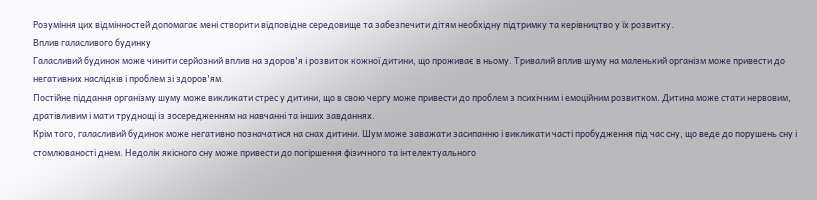Розуміння цих відмінностей допомагає мені створити відповідне середовище та забезпечити дітям необхідну підтримку та керівництво у їх розвитку.
Вплив галасливого будинку
Галасливий будинок може чинити серйозний вплив на здоров'я і розвиток кожної дитини, що проживає в ньому. Тривалий вплив шуму на маленький організм може привести до негативних наслідків і проблем зі здоров'ям.
Постійне піддання організму шуму може викликати стрес у дитини, що в свою чергу може привести до проблем з психічним і емоційним розвитком. Дитина може стати нервовим, дратівливим і мати труднощі із зосередженням на навчанні та інших завданнях.
Крім того, галасливий будинок може негативно позначатися на снах дитини. Шум може заважати засипанню і викликати часті пробудження під час сну, що веде до порушень сну і стомлюваності днем. Недолік якісного сну може привести до погіршення фізичного та інтелектуального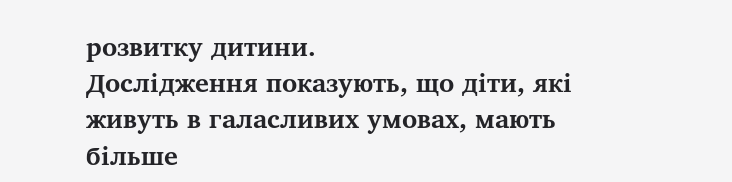розвитку дитини.
Дослідження показують, що діти, які живуть в галасливих умовах, мають більше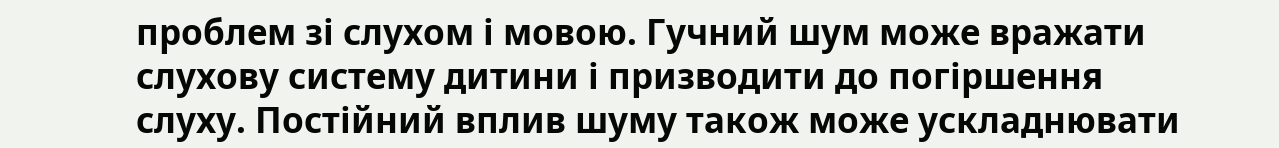проблем зі слухом і мовою. Гучний шум може вражати слухову систему дитини і призводити до погіршення слуху. Постійний вплив шуму також може ускладнювати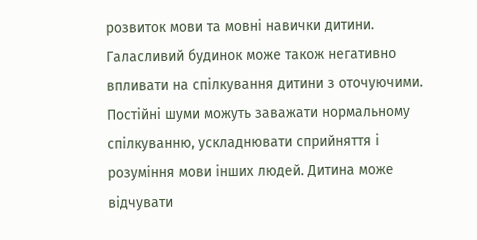розвиток мови та мовні навички дитини.
Галасливий будинок може також негативно впливати на спілкування дитини з оточуючими. Постійні шуми можуть заважати нормальному спілкуванню, ускладнювати сприйняття і розуміння мови інших людей. Дитина може відчувати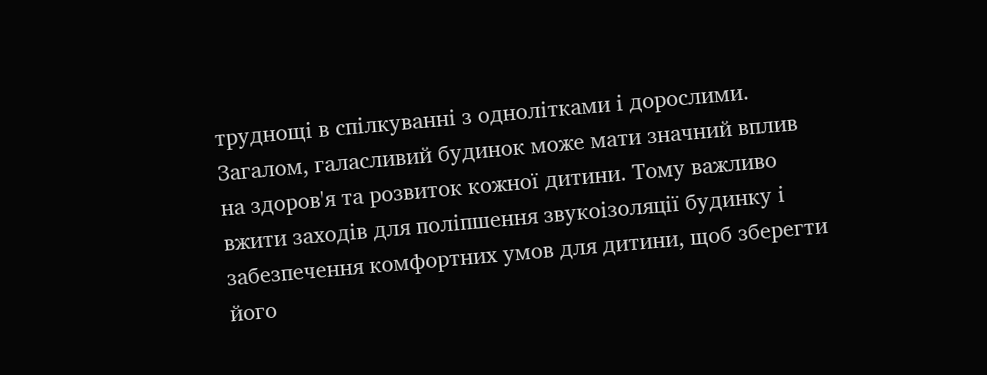труднощі в спілкуванні з однолітками і дорослими.
Загалом, галасливий будинок може мати значний вплив на здоров'я та розвиток кожної дитини. Тому важливо вжити заходів для поліпшення звукоізоляції будинку і забезпечення комфортних умов для дитини, щоб зберегти його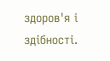здоров'я і здібності.